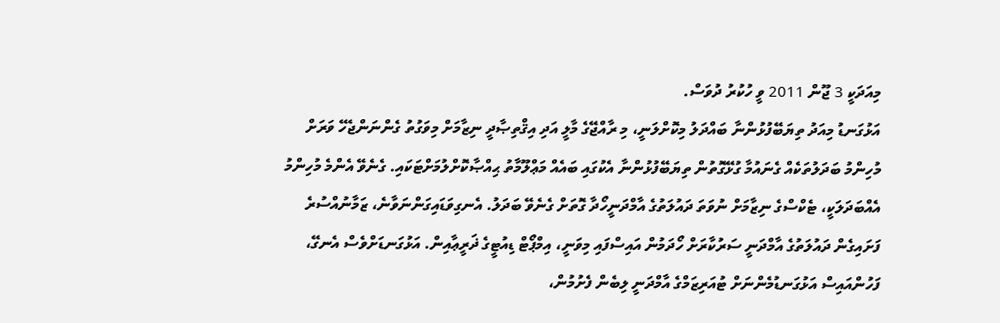މިއަދަކީ 3 ޖޫން 2011 ވީ ހުކުރު ދުވަސް.
އަޅުގަނޑު މިއަދު ތިޔަބޭފުޅުންނާ ބައްދަލު މިކޮށްލަނީ، މި ރާއްޖޭގެ މާލީ އަދި އިޤްތިޞާދީ ނިޒާމަށް މިވަގުތު ގެންނަންޖެހޭ ވަރަށް މުހިންމު ބަދަލުތަކެއް ގެނައުމާ ގުޅޭގޮތުން ތިޔަބޭފުޅުންނާ އެކުގައި ބައެއް މަޢްލޫމާތު ޙިއްޞާކޮށްލުމަށްޓަކައި. ގެނެވޭ އެންމެ މުހިންމު އެއްބަދަލަކީ، ޓެކްސްގެ ނިޒާމަށް ނުވަތަ ދައުލަތުގެ އާމްދަނީހޯދާ ގޮތަށް ގެނެވޭ ބަދަލު. އެނގިވަޑައިގަންނަވާނެ، ޒަމާނުއްސުރެ ފަށައިގެން ދައުލަތުގެ އާމްދަނީ ސަރުކާރަށް ހޯދަމުން އައިސްފައި މިވަނީ، އިމްޕޯޓް ޑިއުޓީގެ ޛަރީޢާއިން. އަޅުގަނޑަށްވެސް އެނގޭ، ފަހުންއައިސް އަޅުގަނޑުމެންނަށް ޓުއަރިޒަމްގެ އާމްދަނީ ލިބެން ފެށުމުން،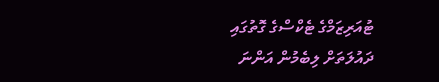ޓުއަރިޒަމްގެ ޓެކްސްގެ ގޮތުގައި ދައުލަތަށް ލިބެމުން އަންނަ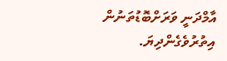އާމްދަނީ ވަރަށްބޮޑުތަނުން އިތުރުވެގެންދިޔަ.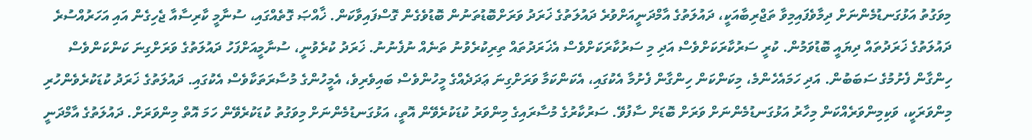މިވަގުތު އަޅުގަނޑުމެންނަށް ދިމާވެފައިމިވާ ތަޖްރިބާއަކީ، ދައުލަތުގެ އާމްދަނީއަށްވުރެ ދައުލަތުގެ ޚަރަދު ވަރަށްބޮޑުތަނުން ބޮޑުވެގެން ގޮސްފައިވާކަން. ޚާއްޞަ ގޮތެއްގައި، ސުނާމީ ކާރިސާއާ ޖެހިގެން އައި އަހަރުއްސުރެ ދައުލަތުގެ ޚަރަދުތައް ދިޔައީ ބޮޑުވަމުން. ކުރީ ސަރުކާރަކަށްވެސް އަދި މި ސަރުކާރަކަށްވެސް އެޚަރަދުތައް ތިރިކުރެވުނު ތަނެއް ނުފެނުނު. ޚަރަދު ކުރެވުނީ، ސުނާމީއަށްފަހު ދައުލަތުގެ ވަރަށްގިނަ ކަންކަންވެސް ހިންގާން ފެށުމުގެ ސަބަބުން. އަދި ހަމައެހެންމެ، މިކަންކަން ހިންގާން ފެށުމާ އެކުގައި، އެކަންކަމާ ވަރަށްގިނަ ޢަދަދެއްގެ މީހުންވެސް ބައިވެރިވެ، އެމީހުންގެ މުސާރަތަކާވެސް އެކުގައި. ދައުލަތުގެ ޚަރަދު ކުޑަކުރެވެންހުރި މިންވަރަކީ، ވަކިމިންވަރެއްކަން މިހާރު އަޅުގަނޑުމެންނަށް ވަރަށް ބޮޑަށް ސާފުވޭ. ސަރުކާރުގެ މުސާރައިގެ މިންވަރު ކުޑަކުރެވޭން އޮތީ، އަޅުގަނޑުމެންނަށް މިވަގުތު ކުޑަކުރެވޭން ހަމަ އޮތް މިންވަރަށް. ދައުލަތުގެ އާމްދަނީ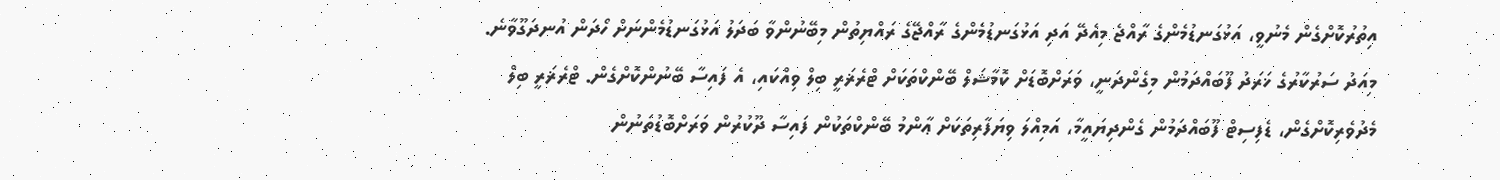އިތުރުކޮށްގެން މެނުވީ، އަޅުގަނޑުމެންގެ ރާއްޖެ މިއެދޭ އަދި އަޅުގަނޑުމެންގެ ރާއްޖޭގެ ރައްޔިތުން މިބޭނުންވާ ބަދަލު އަޅުގަނޑުމެންނަށް ހޯދަން އުނދަގޫވާނެ.
މިއަދު ސަރުކާރުގެ ޚަރަދު ފޫބައްދަމުން މިގެންދަނީ، ވަރަށްބޮޑަށް ކޮމާޝަލް ބޭންކްތަކަށް ޓްރެޜަރީ ބިލް ވިއްކައި، އެ ފައިސާ ބޭނުންކޮށްގެން. ޓްރެޜަރީ ބިލް މެދުވެރިކޮށްގެން، ޑެފިސިޓް ފޫބައްދަމުން ގެންދިޔައީމާ، އަމިއްލަ ވިޔަފާރިތަކަށް ޢާންމު ބޭންކްތަކުން ފައިސާ ދޫކުރުން ވަރަށްބޮޑުތަނުން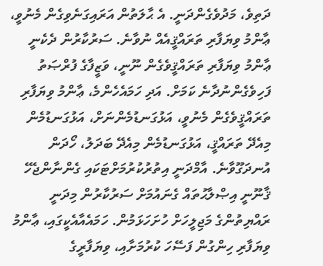ދަތިވެ، މަދުވެގެންދަނީ. އެ ޙާލަތުން އަރައިގަނެވިގެން މެނުވީ، ޢާންމު ވިޔަފާރި ތަރައްޤީއެއް ނުވާނެ. ސަރުކާރުން ދެކެނީ ޢާންމު ވިޔަފާރި ތަރައްޤީވެގެން ނޫނީ، ވަޒީފާގެ ފުރްޞަތު ފަހިވެގެންނުދާނެ ކަމަށް. އަދި ހަމައެހެންމެ، ޢާންމު ވިޔަފާރި ތަރައްޤީވެގެން މެނުވީ، އަޅުގަނޑުމެންނަށް، އަޅުގަނޑުމެން މިއެދޭ ތަރައްޤީ، އަޅުގަނޑުމެން މިއެދޭ ބަދަލު، ހޯދަން އުނދަގޫވާނެ. އާމްދަނީ އިތުރުކުރުމަށްޓަކައި ގެންނާންޖެހޭ ޤާނޫނީ އިޞްލާޙުތައް ގެނައުމަށް ސަރުކާރުން މިދަނީ ރައްޔިތުންގެ މަޖިލީހަށް ހުށަހަޅަމުން. ހަމައެއާއެކީގައި، ޢާންމު ވިޔަފާރި ހިންގުން ފަސޭހަ ކުރުމަށާއި، ވިޔަފާރީގެ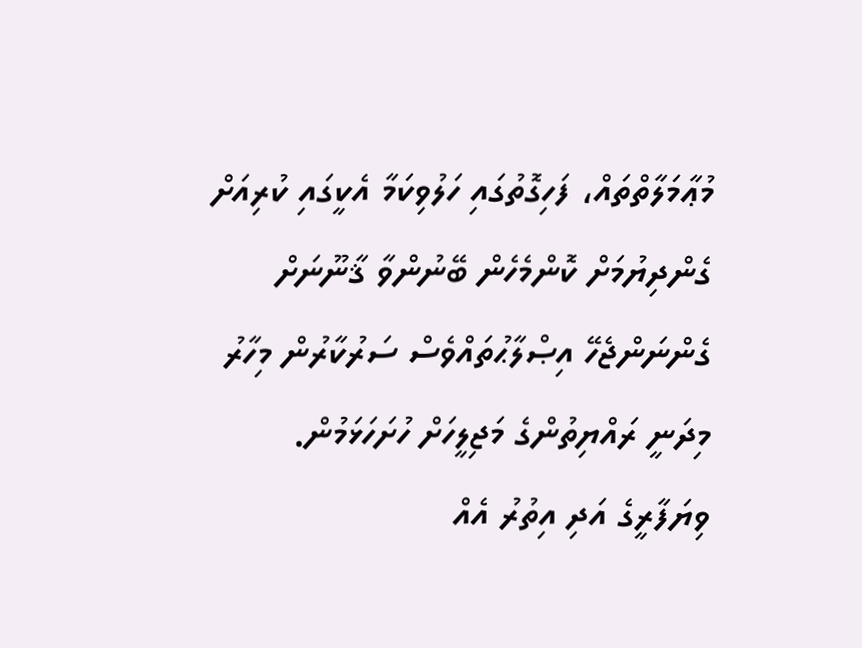މުޢާމަލާތްތައް، ފަހިގޮތުގައި ހަލުވިކަމާ އެކީގައި ކުރިއަށް ގެންދިޔުމަށް ކޮންމެހެން ބޭނުންވާ ޤާނޫނަށް ގެންނަންޖެހޭ އިޞްލާޙުތައްވެސް ސަރުކާރުން މިހާރު މިދަނީ ރައްޔިތުންގެ މަޖިލީހަށް ހުށަހަޅަމުން.
ވިޔަފާރީގެ އަދި އިތުރު އެއް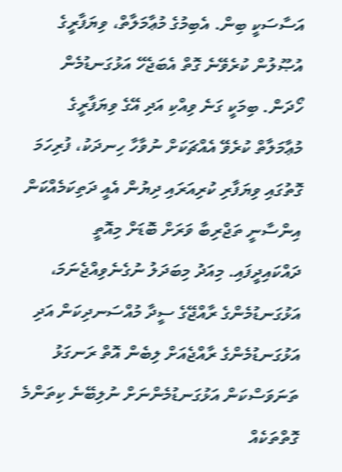އަސާސަކީ ބިން. އެބިމުގެ މުޢާމަލާތް، ވިޔަފާރީގެ އުޞޫލުން ކުރެވޭނެ ގޮތް އެބަޖެހޭ އަޅުގަނޑުމެން ހޯދަން. ބިމަކީ ގަނެ ވިއްކި އަދި އޭގެ ވިޔަފާރީގެ މުޢާމަލާތް ކުރެވޭ އެއްޗަކަށް ނުވާހާ ހިނދަކު، ފުރިހަމަ ގޮތުގައި ވިޔަފާރި ކުރިއަރައި ދިޔުން އެއީ ދަތިކަމެއްކަން އިންސާނީ ތަޖްރިބާ ވަރަށް ބޮޑަށް މިއޮތީ ދައްކައިދީފައި. މިއަދު މިބަދަލު ނުގެނެވިއްޖެނަމަ، އަޅުގަނޑުމެންގެ ރާއްޖޭގެ ސީދާ މުއްސަނދިކަން އަދި އަޅުގަނޑުމެންގެ ރާއްޖެއަށް ލިބެން އޮތް ރަނގަޅު ތަނަވަސްކަން އަޅުގަނޑުމެންނަށް ނުލިބޭނެ ކިތަންމެ ގޮތްތަކެއް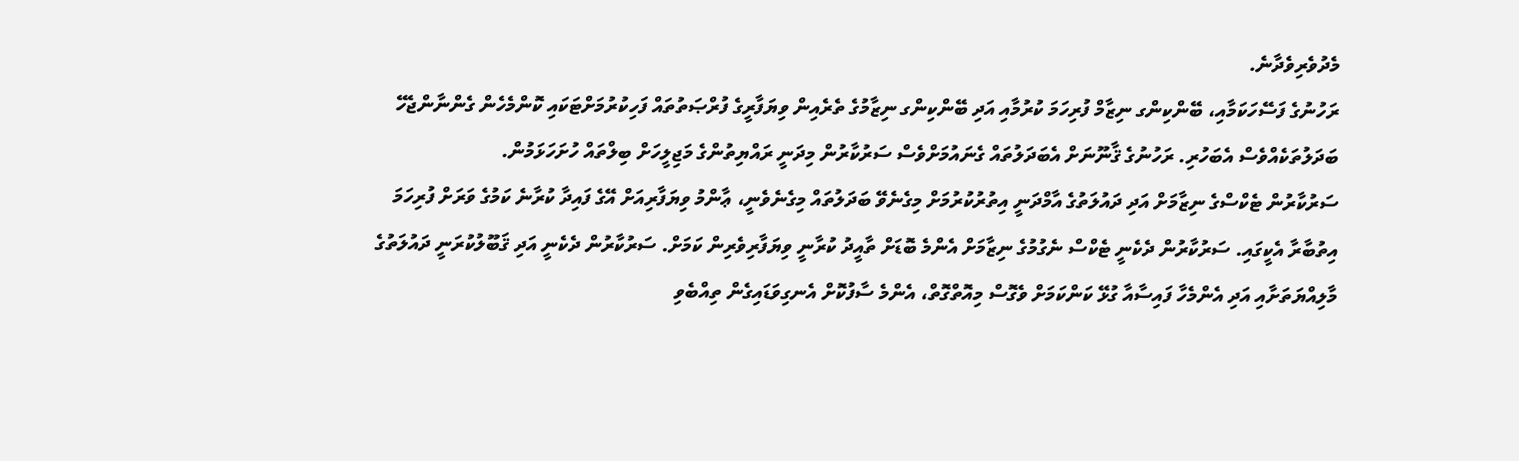މެދުވެރިވެދާނެ.
ރަހުނުގެ ފަސޭހަކަމާއި، ބޭންކިންގ ނިޒާމް ފުރިހަމަ ކުރުމާއި އަދި ބޭންކިންގ ނިޒާމުގެ ތެރެއިން ވިޔަފާރީގެ ފުރްޞަތުތައް ފަހިކުރުމަށްޓަކައި ކޮންމެހެން ގެންނާންޖެހޭ ބަދަލުތަކެއްވެސް އެބަހުރި. ރަހުނުގެ ޤާނޫނަށް އެބަދަލުތައް ގެނައުމަށްވެސް ސަރުކާރުން މިދަނީ ރައްޔިތުންގެ މަޖިލީހަށް ބިލްތައް ހުށަހަޅަމުން.
ސަރުކާރުން ޓެކްސްގެ ނިޒާމަށް އަދި ދައުލަތުގެ އާމްދަނީ އިތުރުކުރުމަށް މިގެނެވޭ ބަދަލުތައް މިގެނެވެނީ، ޢާންމު ވިޔަފާރިއަށް އޭގެ ފައިދާ ކުރާނެ ކަމުގެ ވަރަށް ފުރިހަމަ އިތުބާރާ އެކީގައި. ސަރުކާރުން ދެކެނީ ޓެކްސް ނެގުމުގެ ނިޒާމަށް އެންމެ ބޮޑަށް ތާއީދު ކުރާނީ ވިޔަފާރިވެރިން ކަމަށް. ސަރުކާރުން ދެކެނީ އަދި ޤަބޫލުކުރަނީ ދައުލަތުގެ މާލިއްޔަތަށާއި އަދި އެންމެހާ ފައިސާއާ ގުޅޭ ކަންކަމަށް ވެގޮސް މިއޮތްގޮތް، އެންމެ ސާފުކޮށް އެނގިވަޑައިގެން ތިއްބެވި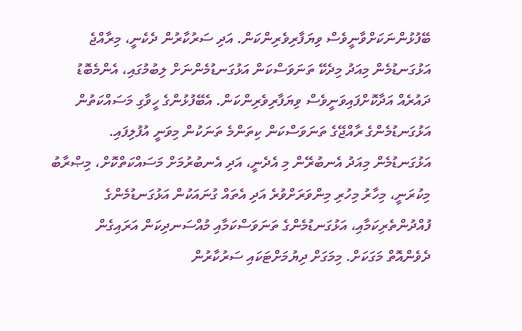ބޭފުޅުންނަކަށްވާނީވެސް ވިޔަފާރިވެރިންކަން. އަދި ސަރުކާރުން ދެކެނީ، މިރާއްޖެ އަޅުގަނޑުމެން މިއަދު މިދެކޭ ތަނަވަސްކަން އަޅުގަނޑުމެންނަށް ލިބުމުގައި، އެންމެބޮޑު ދައުރެއް އަދާކޮށްފައިވަނީވެސް ވިޔަފާރިވެރިންކަން. އެބޭފުޅުންގެ ހީވާގި މަސައްކަތުން އަޅުގަނޑުމެންގެ ރާއްޖޭގެ ތަނަވަސްކަން ކިތަންމެ ތަނަކުން މިވަނީ އުފުލިފައި.
އަޅުގަނޑުމެން މިއަދު އެނބުރޭން މި އެދެނީ، އަދި އެނބުރުމަށް މަސައްކަތްކޮށް، މިޞްރާބު މިކުރަނީ، މިހާރު މިހުރި މިންވަރަށްވުރެ އަދި އެތައް ގުނައަކުން އަޅުގަނޑުމެންގެ ފުއްދުންތެރިކަމާއި، އަޅުގަނޑުމެންގެ ތަނަވަސްކަމާއި މުއްސަނދިކަން އަރައިގެން ދެވެންއޮތް މަގަކަށް. މިމަގަށް ދިޔުމަށްޓަކައި ސަރުކާރުން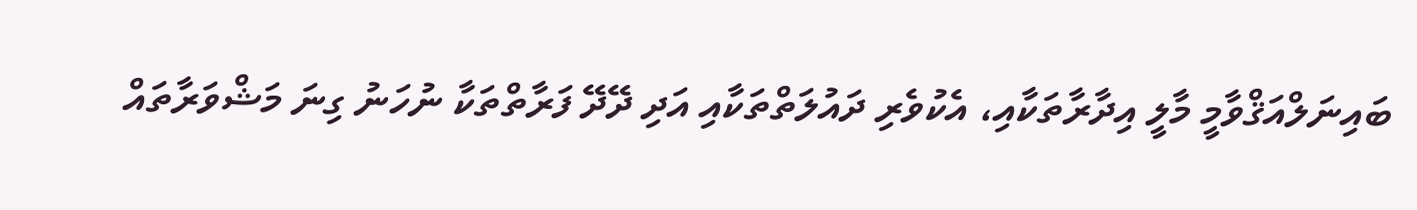ބައިނަލްއަޤްވާމީ މާލީ އިދާރާތަކާއި، އެކުވެރި ދައުލަތްތަކާއި އަދި ދޭދޭ ފަރާތްތަކާ ނުހަނު ގިނަ މަޝްވަރާތައް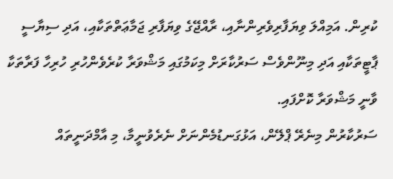ކުރިން. އަމިއްލަ ވިޔަފާރިވެރިންނާއި، ރާއްޖޭގެ ވިޔަފާރި ޖަމާޢަތްތަކާއި، އަދި ސިޔާސީ ޕާޓީތަކާއި އަދި މިނޫންވެސް ސަރުކާރަށް މިކަމުގައި މަޝްވަރާ ކުރެވެންހުރި ހުރިހާ ފަރާތަކާ ވާނީ މަޝްވަރާ ކޮށްފައި.
ސަރުކާރުން މިނެރޭ ޕްލޭން، އަޅުގަނޑުމެންނަށް ނެރެވުނީމާ، މި އާމްދަނީތައް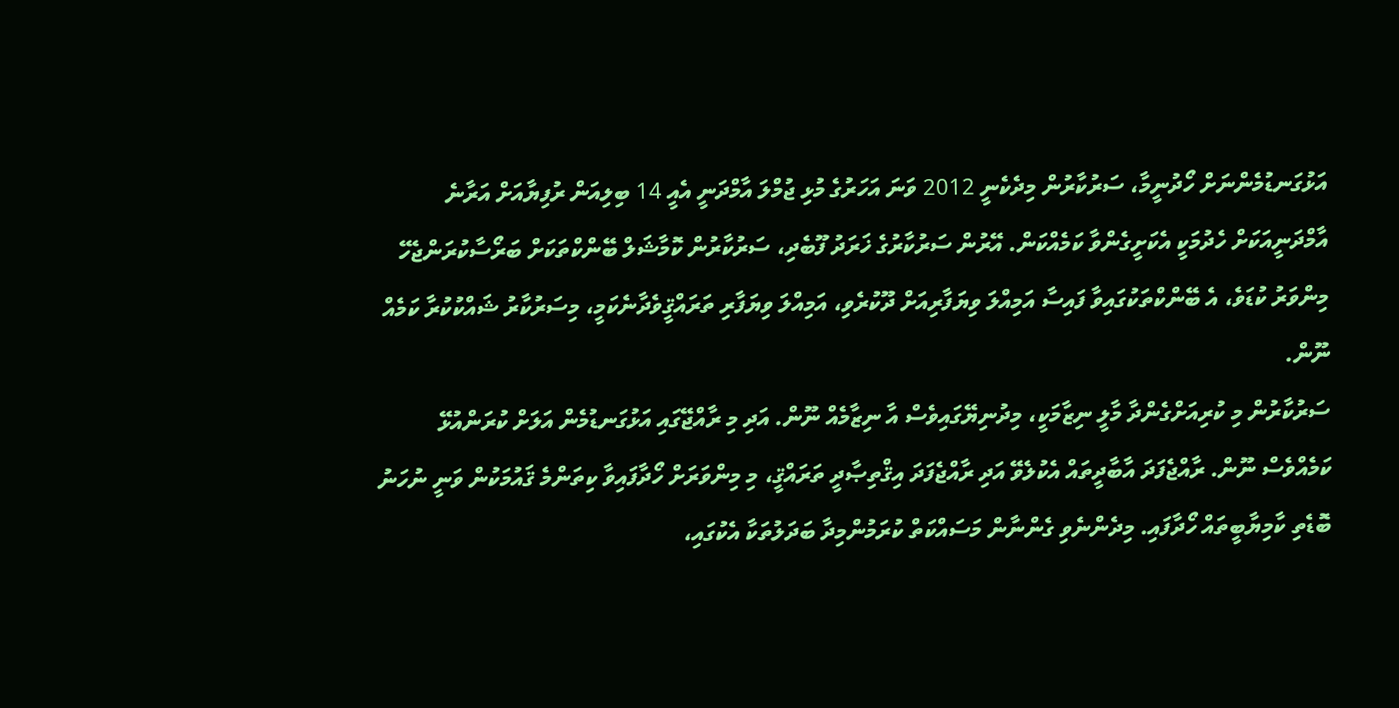އަޅުގަނޑުމެންނަށް ހޯދުނީމާ، ސަރުކާރުން މިދެކެނީ 2012 ވަނަ އަހަރުގެ މުޅި ޖުމްލަ އާމްދަނީ އެއީ 14 ބިލިއަން ރުފިޔާއަށް އަރާނެ އާމްދަނީއަކަށް ހެދުމަކީ އެކަށީގެންވާ ކަމެއްކަން. އޭރުން ސަރުކާރުގެ ޚަރަދު ފޫބެދި، ސަރުކާރުން ކޮމާޝަލް ބޭންކްތަކަށް ބަރޯސާކުރަންޖެހޭ މިންވަރު ކުޑަވެ، އެ ބޭންކްތަކުގައިވާ ފައިސާ އަމިއްލަ ވިޔަފާރިއަށް ދޫކުރެވި، އަމިއްލަ ވިޔަފާރި ތަރައްޤީވެދާނެކަމީ، މިސަރުކާރު ޝައްކުކުރާ ކަމެއް ނޫން.
ސަރުކާރުން މި ކުރިއަށްގެންދާ މާލީ ނިޒާމަކީ، މިދުނިޔޭގައިވެސް އާ ނިޒާމެއް ނޫން. އަދި މި ރާއްޖޭގައި އަޅުގަނޑުމެން އަލަށް ކުރަންއުޅޭ ކަމެއްވެސް ނޫން. ރާއްޖެފަދަ އާބާދީތައް އެކުލެވޭ އަދި ރާއްޖެފަދަ އިޤްތިޞާދީ ތަރައްޤީ، މި މިންވަރަށް ހޯދާފައިވާ ކިތަންމެ ޤައުމަކުން ވަނީ ނުހަނު ބޮޑެތި ކާމިޔާބީތައް ހޯދާފައި. މިދެންނެވި ގެންނާން މަސައްކަތް ކުރަމުންމިދާ ބަދަލުތަކާ އެކުގައި،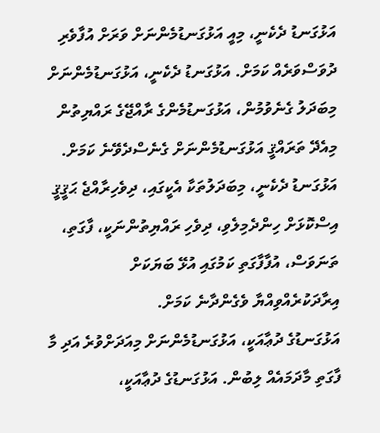އަޅުގަނޑު ދެކެނީ، މިއީ އަޅުގަނޑުމެންނަށް ވަރަށް އުފާވެރި ދުވަސްވަރެއް ކަމަށް. އަޅުގަނޑު ދެކެނީ، އަޅުގަނޑުމެންނަށް މިބަދަލު ގެނެވުމުން، އަޅުގަނޑުމެންގެ ރާއްޖޭގެ ރައްޔިތުން މިއެދޭ ތަރައްޤީ އަޅުގަނޑުމެންނަށް ގެނެސްދެވޭނެ ކަމަށް. އަޅުގަނޑު ދެކެނީ، މިބަދަލުތަކާ އެކީގައި، ދިވެހިރާއްޖެ ޙަޤީޤީ އިސްކޮޅަށް ހިންދެމިލެވި، ދިވެހި ރައްޔިތުންނަކީ، ފާގަތި، ތަނަވަސް، އުފާފާގަތި ކަމުގައި އުޅޭ ބަޔަކަށް އިރާދަކުރެއްވިއްޔާ ވެގެންދާނެ ކަމަށް.
އަޅުގަނޑުގެ ދުޢާއަކީ، އަޅުގަނޑުމެންނަށް މިއަދަށްވުރެ އަދި މާ ފާގަތި މާދަމައެއް ލިބުން. އަޅުގަނޑުގެ ދުޢާއަކީ،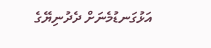އަޅުގަނޑުމެނަށް ދެދުނިޔޭގެ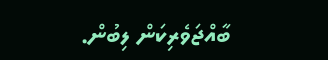ބާއްޖަވެރިކަން ލިބުން.